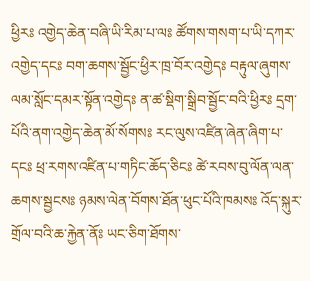ཕྱིརཿ འགྱེད་ཆེན་བཞི་ཡི་རིམ་པ་ལཿ ཚོགས་གསག་པ་ཡི་དཀར་འགྱེད་དངཿ བག་ཆགས་སྦྱོང་ཕྱིར་ཁྲ་བོར་འགྱེདཿ བརྟུལ་ཞུགས་ལམ་སློང་དམར་སྟོན་འགྱེདཿ ན་ཚ་སྡིག་སྒྲིབ་སྦྱོང་བའི་ཕྱིརཿ དྲག་པོའི་ནག་འགྱེད་ཆེན་མོ་སོགསཿ རང་ལུས་འཛིན་ཞེན་ཞིག་པ་དངཿ ཕྲ་རགས་འཛིན་པ་གཏིང་ཆོད་ཅིངཿ ཚེ་རབས་བུ་ལོན་ལན་ཆགས་སྦྱངསཿ ཉམས་ལེན་བོགས་ཐོན་ཕུང་པོའི་ཁམསཿ འོད་སྐུར་གྲོལ་བའི་ཆ་རྐྱེན་ནོཿ ཡང་ཅིག་ཐོགས་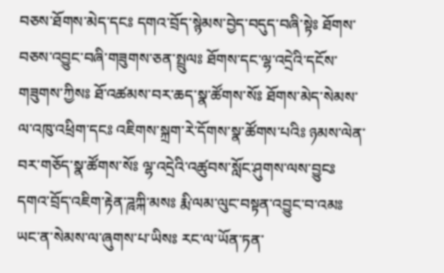བཅས་ཐོགས་མེད་དངཿ དགའ་བྲོད་སྙེམས་བྱེད་བདུད་བཞི་སྟེཿ ཐོགས་བཅས་འབྱུང་བཞི་གཟུགས་ཅན་སྤྲུལཿ ཐོགས་དང་ལྷ་འདྲེའི་དངོས་གཟུགས་ཀྱིསཿ ཐོ་འཚམས་བར་ཆད་སྣ་ཚོགས་སོཿ ཐོགས་མེད་སེམས་ལ་འཁུ་འཕྲིག་དངཿ འཇིགས་སྐྲག་རེ་དོགས་སྣ་ཚོགས་པའིཿ ཉམས་ལེན་བར་གཅོད་སྣ་ཚོགས་སོཿ ལྷ་འདྲེའི་འཚུབས་སློང་ཤུགས་ལས་བྱུངཿ དགའ་བྲོད་འཇིག་རྟེན་ཌཱཀྐི་མསཿ རྨི་ལམ་ལུང་བསྟན་འབྱུང་བ་འམཿ ཡང་ན་སེམས་ལ་ཞུགས་པ་ཡིསཿ རང་ལ་ཡོན་ཏན་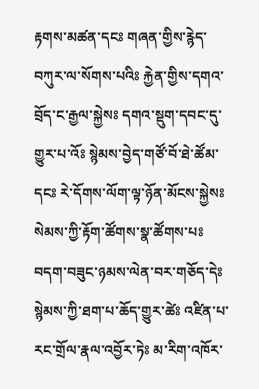རྟགས་མཚན་དངཿ གཞན་གྱིས་རྙེད་བཀུར་ལ་སོགས་པའིཿ རྐྱེན་གྱིས་དགའ་བྲོད་ང་རྒྱལ་སྐྱེསཿ དགའ་སྡུག་དབང་དུ་གྱུར་པ་འོཿ སྙེམས་བྱེད་གཙོ་བོ་ཐེ་ཚོམ་དངཿ རེ་དོགས་ལོག་ལྟ་ཉོན་མོངས་སྐྱེསཿ སེམས་ཀྱི་རྟོག་ཚོགས་སྣ་ཚོགས་པཿ བདག་བཟུང་ཉམས་ལེན་བར་གཅོད་དེཿ སྙེམས་ཀྱི་ཐག་པ་ཆོད་གྱུར་ཚེཿ འཛིན་པ་རང་གྲོལ་རྣལ་འབྱོར་ཏེཿ མ་རིག་འཁོར་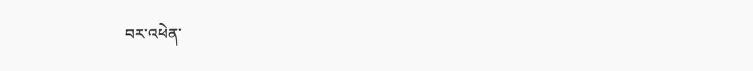བར་འཕེན་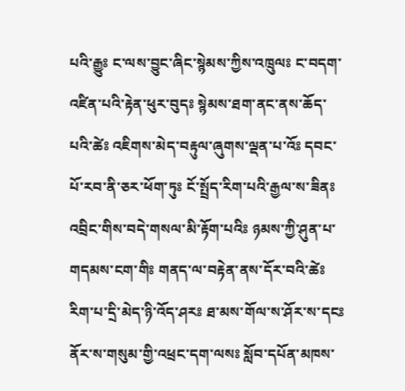པའི་རྒྱུཿ ང་ལས་བྱུང་ཞིང་སྙེམས་ཀྱིས་འཁྲུལཿ ང་བདག་འཛིན་པའི་རྟེན་ཕུར་བུདཿ སྙེམས་ཐག་ནང་ནས་ཆོད་པའི་ཚེཿ འཇིགས་མེད་བརྟུལ་ཞུགས་ལྡན་པ་འོཿ དབང་པོ་རབ་ནི་ཅར་ཕོག་ཏུཿ ངོ་སྤྲོད་རིག་པའི་རྒྱལ་ས་ཟིནཿ འབྲིང་གིས་བདེ་གསལ་མི་རྟོག་པའིཿ ཉམས་ཀྱི་ཤུན་པ་གདམས་ངག་གིཿ གནད་ལ་བརྟེན་ནས་དོར་བའི་ཚེཿ རིག་པ་དྲི་མེད་ཉི་འོད་ཤརཿ ཐ་མས་གོལ་ས་ཤོར་ས་དངཿ ནོར་ས་གསུམ་གྱི་འཕྲང་དག་ལསཿ སློབ་དཔོན་མཁས་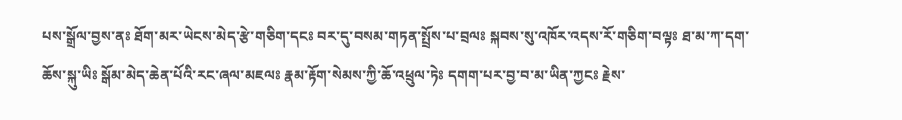པས་སྒྲོལ་བྱས་ནཿ ཐོག་མར་ཡེངས་མེད་རྩེ་གཅིག་དངཿ བར་དུ་བསམ་གཏན་སྤྲོས་པ་བྲལཿ སྐབས་སུ་འཁོར་འདས་རོ་གཅིག་བལྟཿ ཐ་མ་ཀ་དག་ཆོས་སྐུ་ཡིཿ སྒོམ་མེད་ཆེན་པོའི་རང་ཞལ་མཇལཿ རྣམ་རྟོག་སེམས་ཀྱི་ཆོ་འཕྲུལ་ཏེཿ དགག་པར་བྱ་བ་མ་ཡིན་ཀྱངཿ རྗེས་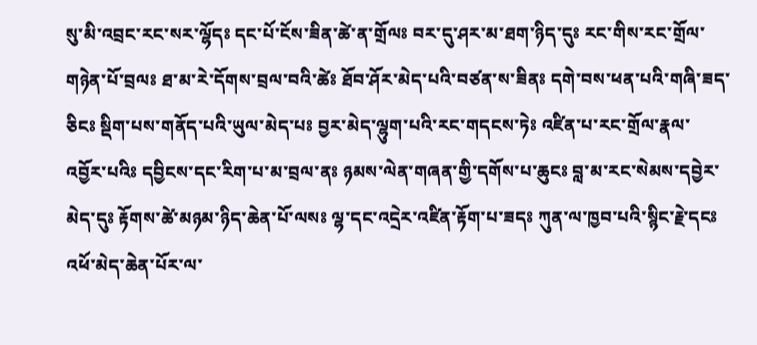སུ་མི་འབྲང་རང་སར་ལྷོདཿ དང་པོ་ངོས་ཟིན་ཚེ་ན་གྲོལཿ བར་དུ་ཤར་མ་ཐག་ཉིད་དུཿ རང་གིས་རང་གྲོལ་གཉེན་པོ་བྲལཿ ཐ་མ་རེ་དོགས་བྲལ་བའི་ཚེཿ ཐོབ་ཤོར་མེད་པའི་བཙན་ས་ཟིནཿ དགེ་བས་ཕན་པའི་གཞི་ཟད་ཅིངཿ སྡིག་པས་གནོད་པའི་ཡུལ་མེད་པཿ བྱར་མེད་ལྷུག་པའི་རང་གདངས་ཏེཿ འཛིན་པ་རང་གྲོལ་རྣལ་འབྱོར་པའིཿ དབྱིངས་དང་རིག་པ་མ་བྲལ་ནཿ ཉམས་ལེན་གཞན་གྱི་དགོས་པ་ཆུངཿ བླ་མ་རང་སེམས་དབྱེར་མེད་དུཿ རྟོགས་ཚེ་མཉམ་ཉིད་ཆེན་པོ་ལསཿ ལྷ་དང་འདྲེར་འཛིན་རྟོག་པ་ཟདཿ ཀུན་ལ་ཁྱབ་པའི་སྙིང་རྗེ་དངཿ འཕོ་མེད་ཆེན་པོར་ལ་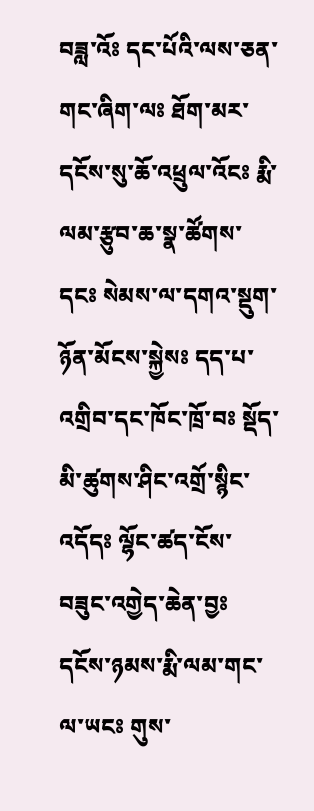བཟླ་འོཿ དང་པོའི་ལས་ཅན་གང་ཞིག་ལཿ ཐོག་མར་དངོས་སུ་ཆོ་འཕྲུལ་འོངཿ རྨི་ལམ་རྩུབ་ཆ་སྣ་ཚོགས་དངཿ སེམས་ལ་དགའ་སྡུག་ཉོན་མོངས་སྐྱེསཿ དད་པ་འགྲིབ་དང་ཁོང་ཁྲོ་བཿ སྡོད་མི་ཚུགས་ཤིང་འགྲོ་སྙིང་འདོདཿ ལྷོང་ཚད་ངོས་བཟུང་འགྱེད་ཆེན་བྱཿ དངོས་ཉམས་རྨི་ལམ་གང་ལ་ཡངཿ གུས་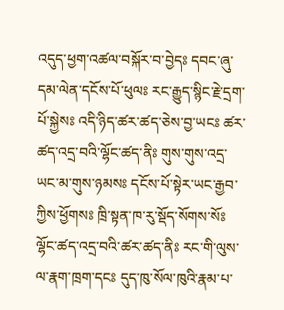འདུད་ཕྱག་འཚལ་བསྐོར་བ་བྱེདཿ དབང་ཞུ་དམ་ལེན་དངོས་པོ་ཕུལཿ རང་རྒྱུད་སྙིང་རྗེ་དྲག་པོ་སྐྱེསཿ འདི་ཉིད་ཚར་ཚད་ཅེས་བྱ་ཡངཿ ཚར་ཚད་འདྲ་བའི་ལྷོང་ཚད་ནིཿ གུས་གུས་འདྲ་ཡང་མ་གུས་ཉམསཿ དངོས་པོ་སྟེར་ཡང་རྒྱབ་ཀྱིས་ཕྱོགསཿ ཁྲི་སྟན་ཁ་རུ་སྡོད་སོགས་སོཿ ལྷོང་ཚད་འདྲ་བའི་ཚར་ཚད་ནིཿ རང་གི་ལུས་ལ་རྣག་ཁྲག་དངཿ དུད་ཁུ་སོལ་ཁུའི་རྣམ་པ་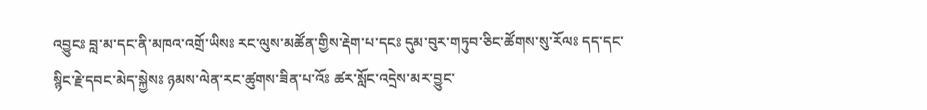འབྱུངཿ བླ་མ་དང་ནི་མཁའ་འགྲོ་ཡིསཿ རང་ལུས་མཚོན་གྱིས་རྡེག་པ་དངཿ དུམ་བུར་གཏུབ་ཅིང་ཚོགས་སུ་རོལཿ དད་དང་སྙིང་རྗེ་དབང་མེད་སྐྱེསཿ ཉམས་ལེན་རང་ཚུགས་ཟིན་པ་འོཿ ཚར་སློང་འདྲེས་མར་བྱུང་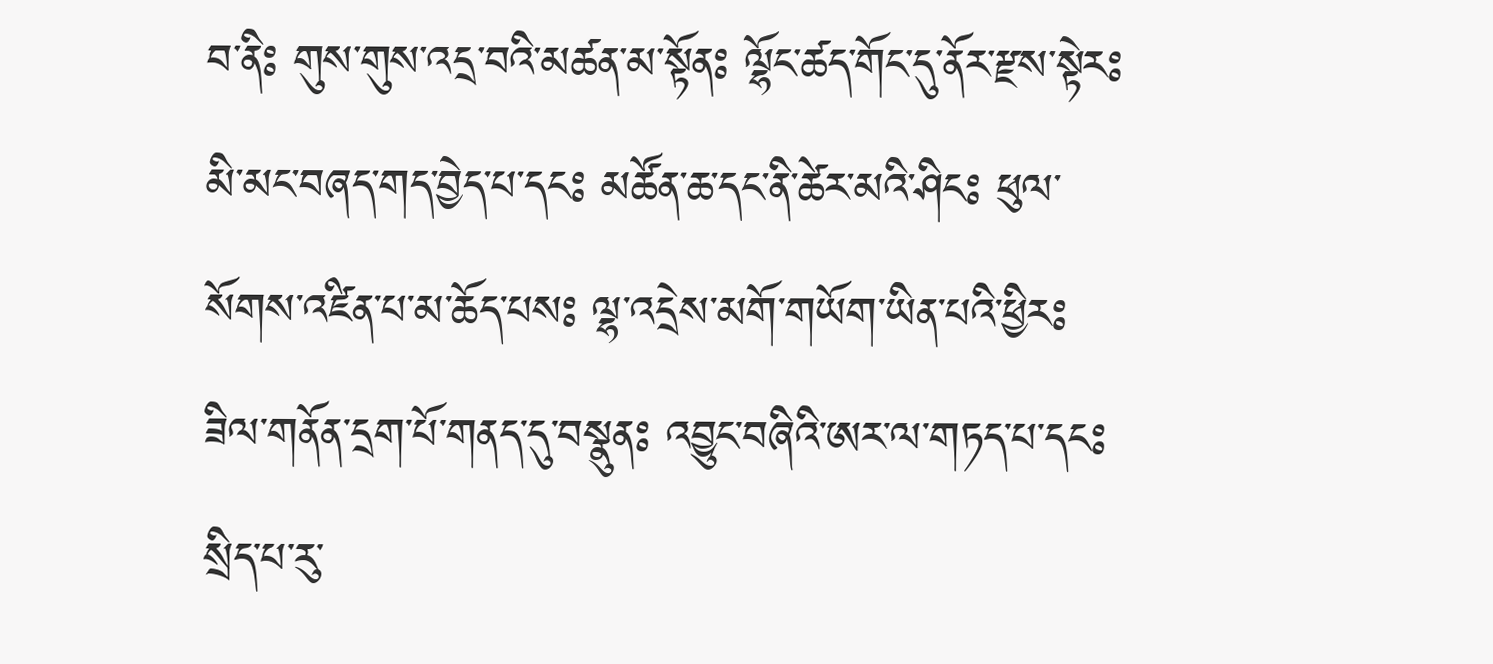བ་ནིཿ གུས་གུས་འདྲ་བའི་མཚན་མ་སྟོནཿ ལྷོང་ཚད་གོང་དུ་ནོར་རྫས་སྟེརཿ མི་མང་བཞད་གད་བྱེད་པ་དངཿ མཚོན་ཆ་དང་ནི་ཚེར་མའི་ཤིངཿ ཕུལ་སོགས་འཛིན་པ་མ་ཆོད་པསཿ ལྷ་འདྲེས་མགོ་གཡོག་ཡིན་པའི་ཕྱིརཿ ཟིལ་གནོན་དྲག་པོ་གནད་དུ་བསྣུནཿ འབྱུང་བཞིའི་ཨར་ལ་གཏད་པ་དངཿ སྲིད་པ་རུ་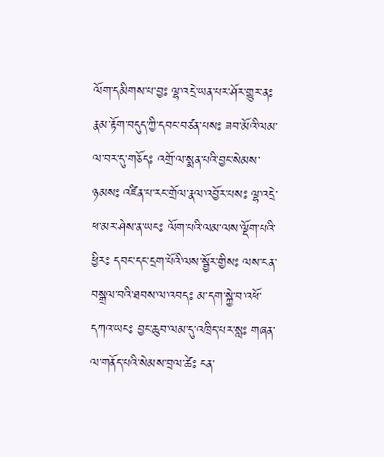ལོག་དམིགས་པ་བྱཿ ལྷ་འདྲེ་ཡན་པར་ཤོར་གྱུར་ནཿ རྣམ་རྟོག་བདུད་ཀྱི་དབང་བཙན་པསཿ ཟབ་མོའི་ལམ་ལ་བར་དུ་གཅོདཿ འགྲོ་ལ་སྨན་པའི་བྱང་སེམས་ཉམསཿ འཛིན་པ་རང་གྲོལ་རྣལ་འབྱོར་པསཿ ལྷ་འདྲེ་ཕ་མར་ཤེས་ན་ཡངཿ ལོག་པའི་ལམ་ལས་ལྡོག་པའི་ཕྱིརཿ དབང་དང་དྲག་པོའི་ལས་སྦྱོར་གྱིསཿ ལས་ངན་བསྒྲལ་བའི་ཐབས་ལ་འབདཿ མ་དག་སྐྱེ་བ་འཕོ་དཀའ་ཡངཿ བྱང་ཆུབ་ལམ་དུ་འཁྲིད་པར་སླཿ གཞན་ལ་གནོད་པའི་སེམས་བྲལ་ཚེཿ ངན་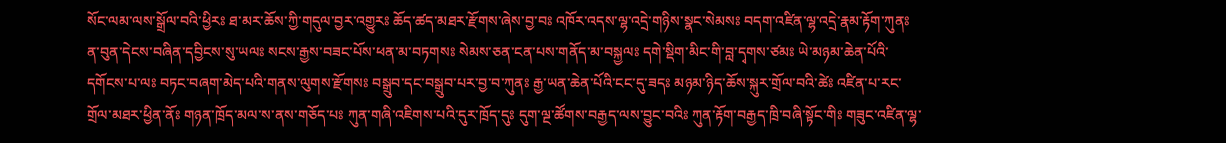སོང་ལམ་ལས་སྒྲོལ་བའི་ཕྱིརཿ ཐ་མར་ཆོས་ཀྱི་གདུལ་བྱར་འགྱུརཿ ཆོད་ཚད་མཐར་རྫོགས་ཞེས་བྱ་བཿ འཁོར་འདས་ལྷ་འདྲེ་གཉིས་སྣང་སེམསཿ བདག་འཛིན་ལྷ་འདྲེ་རྣམ་རྟོག་ཀུནཿ ན་བུན་དེངས་བཞིན་དབྱིངས་སུ་ཡལཿ སངས་རྒྱས་བཟང་པོས་ཕན་མ་བཏགསཿ སེམས་ཅན་ངན་པས་གནོད་མ་བསྐྱལཿ དགེ་སྡིག་མིང་གི་བླ་དྭགས་ཙམཿ ཡེ་མཉམ་ཆེན་པོའི་དགོངས་པ་ལཿ བཏང་བཞག་མེད་པའི་གནས་ལུགས་རྫོགསཿ བསྒྲུབ་དང་བསྒྲུབ་པར་བྱ་བ་ཀུནཿ རྒྱ་ཡན་ཆེན་པོའི་ངང་དུ་ཟདཿ མཉམ་ཉིད་ཆོས་སྐུར་གྲོལ་བའི་ཚེཿ འཛིན་པ་རང་གྲོལ་མཐར་ཕྱིན་ནོཿ གཉན་ཁྲོད་མལ་ས་ནས་གཅོད་པཿ ཀུན་གཞི་འཇིགས་པའི་དུར་ཁྲོད་དུཿ དུག་ལྔ་ཚོགས་བརྒྱད་ལས་བྱུང་བའིཿ ཀུན་རྟོག་བརྒྱད་ཁྲི་བཞི་སྟོང་གིཿ གཟུང་འཛིན་ལྷ་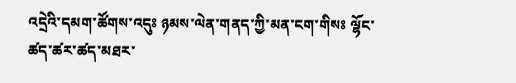འདྲེའི་དམག་ཚོགས་འདུཿ ཉམས་ལེན་གནད་ཀྱི་མན་ངག་གིསཿ ལྷོང་ཚད་ཚར་ཚད་མཐར་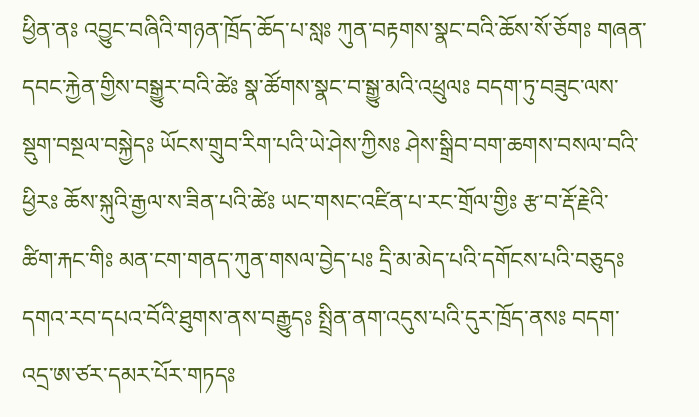ཕྱིན་ནཿ འབྱུང་བཞིའི་གཉན་ཁྲོད་ཆོད་པ་སླཿ ཀུན་བརྟགས་སྣང་བའི་ཆོས་སོ་ཅོགཿ གཞན་དབང་རྐྱེན་གྱིས་བསྒྱུར་བའི་ཚེཿ སྣ་ཚོགས་སྣང་བ་སྒྱུ་མའི་འཕྲུལཿ བདག་ཏུ་བཟུང་ལས་སྡུག་བསྔལ་བསྐྱེདཿ ཡོངས་གྲུབ་རིག་པའི་ཡེ་ཤེས་ཀྱིསཿ ཤེས་སྒྲིབ་བག་ཆགས་བསལ་བའི་ཕྱིརཿ ཆོས་སྐུའི་རྒྱལ་ས་ཟིན་པའི་ཚེཿ ཡང་གསང་འཛིན་པ་རང་གྲོལ་གྱིཿ རྩ་བ་རྡོ་རྗེའི་ཚིག་རྐང་གིཿ མན་ངག་གནད་ཀུན་གསལ་བྱེད་པཿ དྲི་མ་མེད་པའི་དགོངས་པའི་བཅུདཿ དགའ་རབ་དཔའ་བོའི་ཐུགས་ནས་བརྒྱུདཿ སྤྲིན་ནག་འདུས་པའི་དུར་ཁྲོད་ནསཿ བདག་འདྲ་ཨ་ཙར་དམར་པོར་གཏདཿ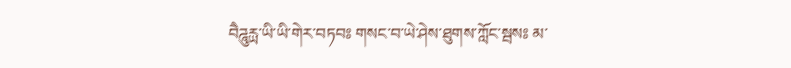བཻཌཱུརྻ་ཡི་ཡི་གེར་བཏབཿ གསང་བ་ཡེ་ཤེས་ཐུགས་ཀློང་སྦསཿ མ་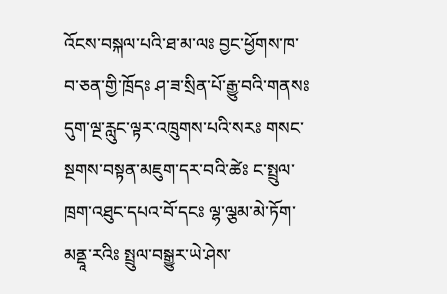འོངས་བསྐལ་པའི་ཐ་མ་ལཿ བྱང་ཕྱོགས་ཁ་བ་ཅན་གྱི་ཁྲོདཿ ཤ་ཟ་སྲིན་པོ་རྒྱུ་བའི་གནསཿ དུག་ལྔ་རླུང་ལྟར་འཁྲུགས་པའི་སརཿ གསང་སྔགས་བསྟན་མཇུག་དར་བའི་ཚེཿ ང་སྤྲུལ་ཁྲག་འཐུང་དཔའ་བོ་དངཿ ལྷ་ལྕམ་མེ་ཏོག་མནྡཱ་རའིཿ སྤྲུལ་བསྒྱུར་ཡེ་ཤེས་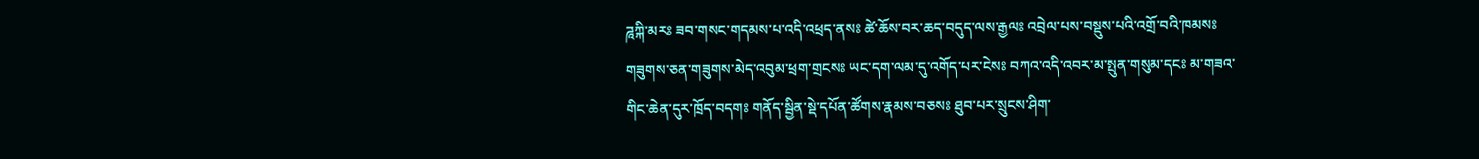ཌཱཀྐི་མརཿ ཟབ་གསང་གདམས་པ་འདི་འཕྲད་ནསཿ ཚེ་ཆོས་བར་ཆད་བདུད་ལས་རྒྱལཿ འབྲེལ་པས་བསྡུས་པའི་འགྲོ་བའི་ཁམསཿ གཟུགས་ཅན་གཟུགས་མེད་འབུམ་ཕྲག་གྲངསཿ ཡང་དག་ལམ་དུ་འགོད་པར་ངེསཿ བཀའ་འདི་འབར་མ་སྤུན་གསུམ་དངཿ མ་གཟའ་གིང་ཆེན་དུར་ཁྲོད་བདགཿ གནོད་སྦྱིན་སྡེ་དཔོན་ཚོགས་རྣམས་བཅསཿ ཐུབ་པར་སྲུངས་ཤིག་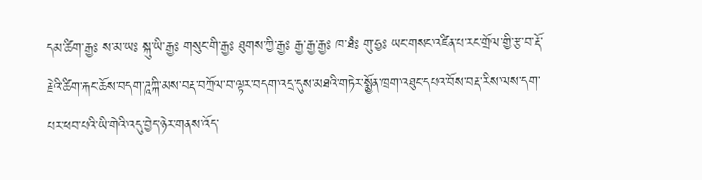དམ་ཚིག་རྒྱཿ ས་མ་ཡཿ སྐུ་ཡི་རྒྱཿ གསུང་གི་རྒྱཿ ཐུགས་ཀྱི་རྒྱཿ རྒྱ་རྒྱ་རྒྱཿ ཁ་ཐཾཿ གུ་ཧྱཿ ཡང་གསང་འཛིན་པ་རང་གྲོལ་གྱི་རྩ་བ་རྡོ་རྗེའི་ཚིག་རྐང་ཆོས་བདག་ཌཱཀྐི་མས་བརྡ་བཀྲོལ་བ་ལྟར་བདག་འདྲ་དུས་མཐའི་གཏེར་སྨྱོན་ཁྲག་འཐུང་དཔའ་བོས་བརྡ་རིས་ལས་དག་པར་ཕབ་པའི་ཡི་གེའི་འདུ་བྱེད་ཉེར་གནས་འོད་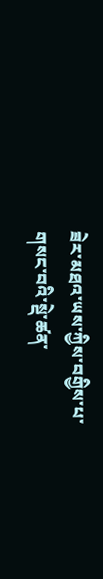ཟེར་མཐའ་ཡས་ཀྱིས་བགྱིས་པ་གསང་བའི་སྡེ་ཚན་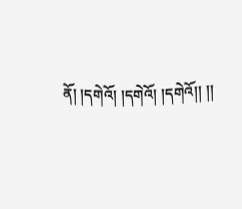ནོ། །དགེའོ། །དགེའོ། །དགེའོ།། །།